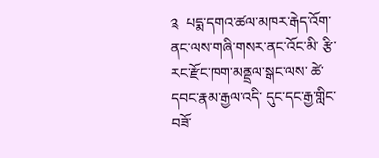༉  པདྨ་དགའ་ཚལ་མཁར་རྒེད་འོག་ནང་ལས་གཞི་གསར་ནང་འོང་མི་ རྩི་རང་རྫོང་ཁག་མནྡྲལ་སྒང་ལས་ ཚེ་དབང་རྣམ་རྒྱལ་འདི་ དུང་དང་རྒྱ་གླིང་བཟོ་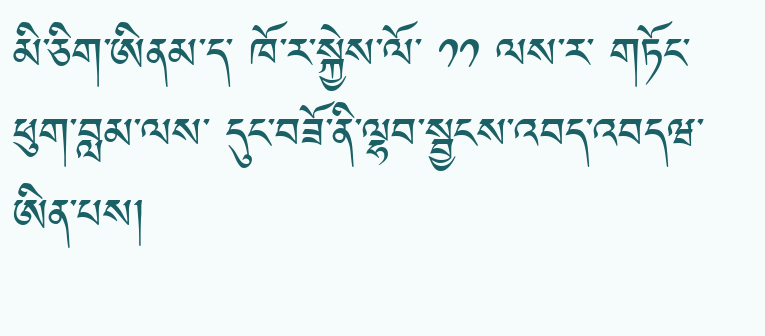མི་ཅིག་ཨིནམ་ད་ ཁོ་ར་སྐྱེས་ལོ་ ༡༡ ལས་ར་ གཏོང་ཕུག་བླམ་ལས་ དུང་བཟོ་ནི་ལྷབ་སྦྱངས་འབད་འབདཝ་ཨིན་པས།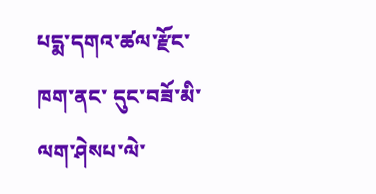པདྨ་དགའ་ཚལ་རྫོང་ཁག་ནང་ དུང་བཟོ་མི་ལག་ཤེསཔ་ལེ་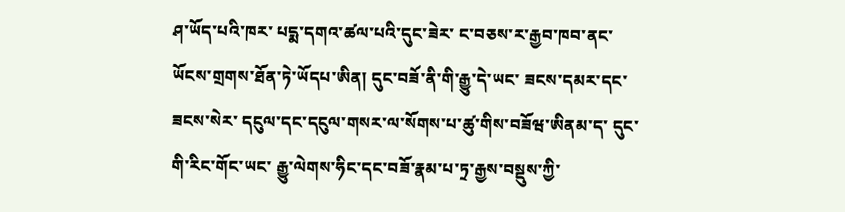ཤ་ཡོད་པའི་ཁར་ པདྨ་དགའ་ཚལ་པའི་དུང་ཟེར་ ང་བཅས་ར་རྒྱབ་ཁབ་ནང་ཡོངས་གྲགས་ཐོན་ཏེ་ཡོདཔ་ཨིན། དུང་བཟོ་ནི་གི་རྒྱུ་དེ་ཡང་ ཟངས་དམར་དང་ཟངས་སེར་ དངུལ་དང་དངུལ་གསར་ལ་སོགས་པ་ཚུ་གིས་བཟོཝ་ཨིནམ་ད་ དུང་གི་རིང་གོང་ཡང་ རྒྱུ་ལེགས་ཧིང་དང་བཟོ་རྣམ་པ་ཏྲ་རྒྱས་བསྡུས་ཀྱི་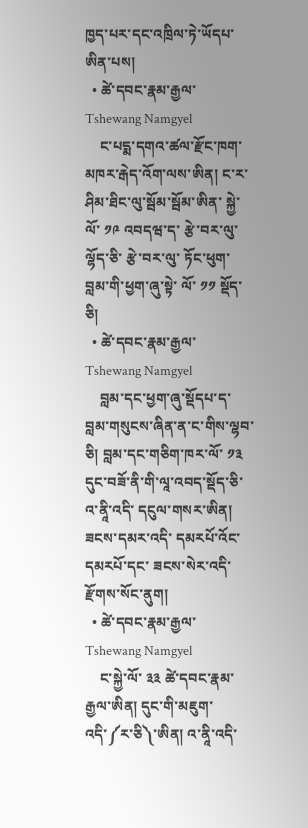ཁྱད་པར་དང་འཁྲིལ་ཏེ་ཡོདཔ་ཨིན་པས།
  • ཚེ་དབང་རྣམ་རྒྱལ་ Tshewang Namgyel
    ང་པདྨ་དགའ་ཚལ་རྫོང་ཁག་ མཁར་རྒེད་འོག་ལས་ཨིན། ང་ར་ཤིམ་ཐིང་ལུ་སྦོམ་སྦོམ་ཨིན་ སྐྱེ་ལོ་ ༡༩ འབདཝ་ད་ རྩེ་བར་ལུ་ལྷོད་ཅི་ རྩེ་བར་ལུ་ ཏོང་ཕུག་བླམ་གི་ཕྱག་ཞུ་སྟེ་ ལོ་ ༡༡ སྡོད་ཅི།
  • ཚེ་དབང་རྣམ་རྒྱལ་ Tshewang Namgyel
    བླམ་དང་ཕྱག་ཞུ་སྡོདཔ་ད་ བླམ་གསུངས་ཞིན་ན་ང་གིས་ལྷབ་ཅི། བླམ་དང་གཅིག་ཁར་ལོ་ ༡༣ དུང་བཟོ་ནི་གི་ལཱ་འབད་སྡོད་ཅི་ འ་ནཱི་འདི་ དངུལ་གསར་ཨིན། ཟངས་དམར་འདི་ དམརཔོ་འོང་ དམརཔོ་དང་ ཟངས་སེར་འདི་རྫོགས་སོང་ནུག།
  • ཚེ་དབང་རྣམ་རྒྱལ་ Tshewang Namgyel
    ང་སྐྱེ་ལོ་ ༣༣ ཚེ་དབང་རྣམ་རྒྱལ་ཨིན། དུང་གི་མཇུག་འདི་༼ར་ཅི༽་ཨིན། འ་ནཱི་འདི་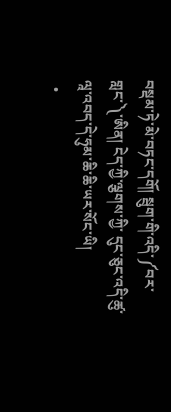བསྡམ་ཏེ་མེ་བཏང་དགོ། སྦུག་གི་འདི་༼བར་གླང་༽་ཨིན། ངེད་ཀྱི་ལྕགས་ཀྱི་ དུང་ཅུང་འདི་ཚུ་ ལཱ་འབད་དེ་ཧུམ་ཆི་ཆི་ཡར་སོང་ཡི།
  •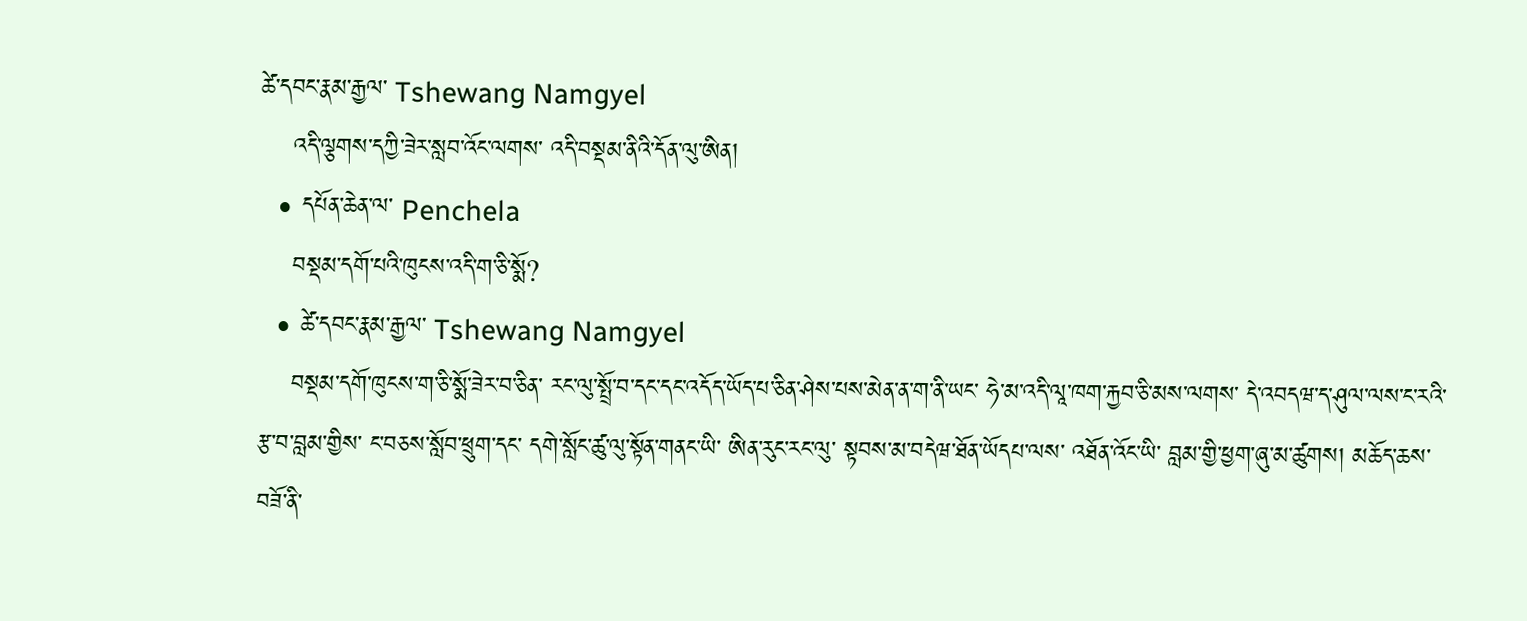ཚེ་དབང་རྣམ་རྒྱལ་ Tshewang Namgyel
    འདི་ལྕགས་དཀྱི་ཟེར་སླབ་འོང་ལགས་ འདི་བསྡམ་ནིའི་དོན་ལུ་ཨིན།
  • དཔོན་ཆེན་ལ་ Penchela
    བསྡམ་དགོ་པའི་ཁུངས་འདི་ག་ཅི་སྨོ?
  • ཚེ་དབང་རྣམ་རྒྱལ་ Tshewang Namgyel
    བསྡམ་དགོ་ཁུངས་ག་ཅི་སྨོ་ཟེར་བ་ཅིན་ རང་ལུ་སྤྲོ་བ་དང་དང་འདོད་ཡོད་པ་ཅིན་ཤེས་པས་མེན་ན་ག་ནི་ཡང་ ཧེ་མ་འདི་ལཱ་ཁག་རྐྱབ་ཅི་མས་ལགས་ དེ་འབདཝ་ད་ཤུལ་ལས་ང་རའི་རྩ་བ་བླམ་གྱིས་ ང་བཅས་སློབ་ཕྲུག་དང་ དགེ་སློང་ཚུ་ལུ་སྟོན་གནང་ཡི་ ཨིན་རུང་རང་ལུ་ སྟབས་མ་བདེཝ་ཐོན་ཡོདཔ་ལས་ འཐོན་འོང་ཡི་ བླམ་གྱི་ཕྱག་ཞུ་མ་ཚུགས། མཆོད་ཆས་བཟོ་ནི་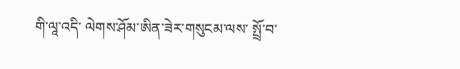གི་ལཱ་འདི་ ལེགས་ཤོམ་ཨིན་ཟེར་གསུངམ་ལས་ སྤྲོ་བ་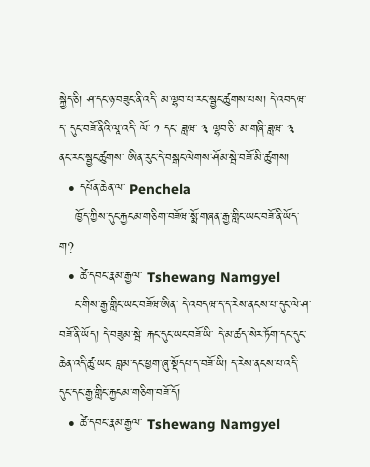སྐྱེད་ཅི། ཤ་དང་ཉ་བཟུང་ནི་འདི་ མ་ལྷབ་པ་རང་སྦྱང་ཚུགས་པས། དེ་འབདཝ་ད་ དུང་བཟོ་ནིའི་ལཱ་འདི་ ལོ་ ༡ དང་ ཟླཝ་ ༣ ལྷབ་ཅི་ མ་གཞི་ཟླཝ་ ༣ ནང་རང་སྦྱང་ཚུགས་ ཨིན་རུང་དེ་བསྒང་ལེགས་ཤོམ་སྦེ་བཟོ་མི་ཚུགས།
  • དཔོན་ཆེན་ལ་ Penchela
    ཁྱོད་ཀྱིས་དུང་རྐྱངམ་གཅིག་བཟོཝ་སྨོ་གཞན་རྒྱ་གླིང་ཡང་བཟོ་ནི་ཡོད་ག?
  • ཚེ་དབང་རྣམ་རྒྱལ་ Tshewang Namgyel
    ང་གིས་རྒྱ་གླིང་ཡང་བཟོཝ་ཨིན་ དེ་འབདཝ་ད་ད་རེས་ནངས་པ་དུང་ལེ་ཤ་བཟོ་ནི་ཡོད། དེ་བཟུམ་སྦེ་ རྐང་དུང་ཡང་བཟོ་ཡི་ དེ་མ་ཚད་སེར་ཏོག་དང་དུང་ཆེན་འདི་ཚུ་ཡང་ བླམ་དང་ཕྱག་ཞུ་སྡོདཔ་ད་བཟོ་ཡི། ད་རེས་ནངས་པ་འདི་ དུང་དང་རྒྱ་གླིང་རྐྱངམ་གཅིག་བཟོ་དོ།
  • ཚེ་དབང་རྣམ་རྒྱལ་ Tshewang Namgyel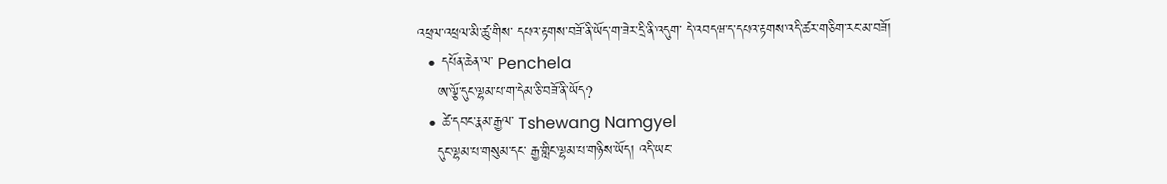འཕྲལ་འཕྲལ་མི་ཚུ་གིས་ དཔའ་རྟགས་བཟོ་ནི་ཡོད་ག་ཟེར་དྲི་ནི་འདུག་ དེ་འབདཝ་ད་དཔའ་རྟགས་འདི་ཚར་གཅིག་རང་མ་བཟོ།
  • དཔོན་ཆེན་ལ་ Penchela
    ཨ་ལྕོ་དུང་ལྷམ་པ་ག་དེམ་ཅི་བཟོ་ནི་ཡོད?
  • ཚེ་དབང་རྣམ་རྒྱལ་ Tshewang Namgyel
    དུང་ལྷམ་པ་གསུམ་དང་ རྒྱ་གླིང་ལྷམ་པ་གཉིས་ཡོད། འདི་ཡང་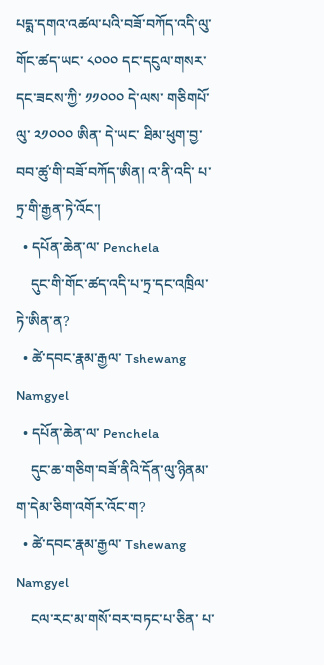པདྨ་དགའ་འཚལ་པའི་བཟོ་བཀོད་འདི་ལུ་ གོང་ཚད་ཡང་ ༨༠༠༠ དང་དངུལ་གསར་དང་ཟངས་ཀྱི་ ༡༡༠༠༠ དེ་ལས་ གཅིགཔོ་ལུ་ ༢༡༠༠༠ ཨིན་ དེ་ཡང་ ཐིམ་ཕུག་བྱ་བབ་ཚུ་གི་བཟོ་བཀོད་ཨིན། འ་ནི་འདི་ པ་ཏྲ་གི་རྒྱན་ཏེ་འོང་།
  • དཔོན་ཆེན་ལ་ Penchela
    དུང་གི་གོང་ཚད་འདི་པ་ཏྲ་དང་འཁྲིལ་ཏེ་ཨིན་ན?
  • ཚེ་དབང་རྣམ་རྒྱལ་ Tshewang Namgyel
  • དཔོན་ཆེན་ལ་ Penchela
    དུང་ཆ་གཅིག་བཟོ་ནིའི་དོན་ལུ་ཉིནམ་ག་དེམ་ཅིག་འགོར་འོང་ག?
  • ཚེ་དབང་རྣམ་རྒྱལ་ Tshewang Namgyel
    ངལ་རང་མ་གསོ་བར་བཏང་པ་ཅིན་ པ་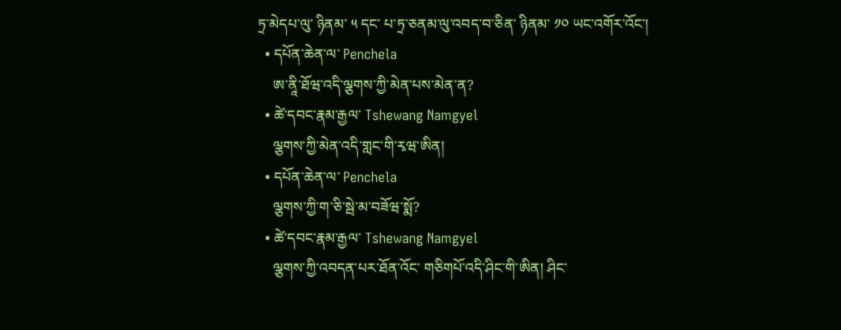ཏྲ་མེདཔ་ལུ་ ཉིནམ་ ༥ དང་ པ་ཏྲ་ཅནམ་ལུ་འབད་བ་ཅིན་ ཉིནམ་ ༡༠ ཡང་འགོར་འོང་།
  • དཔོན་ཆེན་ལ་ Penchela
    ཨ་ནཱི་ཐོཝ་འདི་ལྕགས་ཀྱི་མེན་པས་མེན་ན?
  • ཚེ་དབང་རྣམ་རྒྱལ་ Tshewang Namgyel
    ལྕགས་ཀྱི་མེན་འདི་གླང་གི་རྭཝ་ཨིན།
  • དཔོན་ཆེན་ལ་ Penchela
    ལྕགས་ཀྱི་ག་ཅི་སྦེ་མ་བཟོཝ་སྨོ?
  • ཚེ་དབང་རྣམ་རྒྱལ་ Tshewang Namgyel
    ལྕགས་ཀྱི་འབདན་པར་ཐོན་འོང་ གཅིགཔོ་འདི་ཤིང་གི་ཨིན། ཤིང་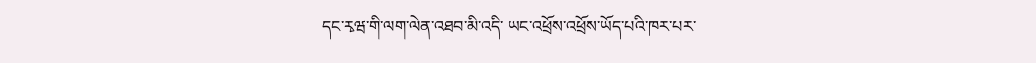དང་རྭཝ་གི་ལག་ལེན་འཐབ་མི་འདི་ ཡང་འཕྲོས་འཕྲོས་ཡོད་པའི་ཁར་པར་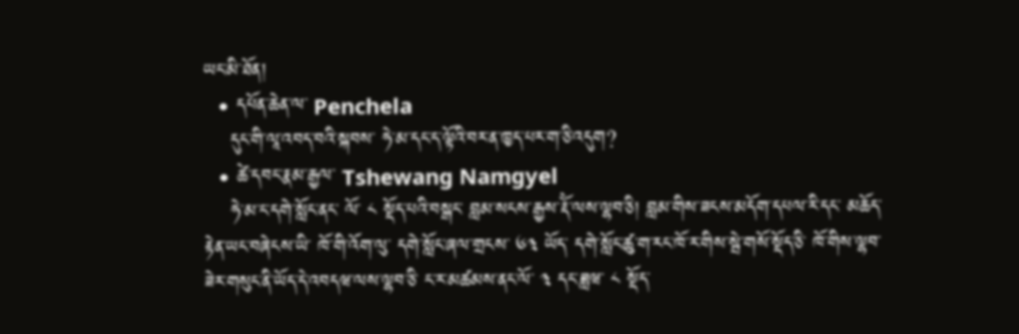ཡང་མི་ཐོན།
  • དཔོན་ཆེན་ལ་ Penchela
    དུང་གི་ལཱ་འབད་བའི་སྐབས་ ཧེ་མ་དང་ད་ལྟོའི་བར་ན་ཁྱད་པར་ག་ཅི་འདུག?
  • ཚེ་དབང་རྣམ་རྒྱལ་ Tshewang Namgyel
    ཧེ་མ་ང་དགེ་སློང་ནང་ ལོ་ ༨ སྡོད་པའི་བསྒང་ བླམ་སངས་རྒྱས་རྡོེ་ལས་ལྷབ་ཅི། བླམ་གིས་ཟངས་མདོག་དཔལ་རི་དང་ མཆོད་རྟེན་ཡང་བཞེངས་ཡི་ ཁོ་གི་འོག་ལུ་ དགེ་སློང་ཞལ་གྲངས་ ༦༣ ཡོད་ དགེ་སློང་ཚུ་ག་རང་ཁོ་ར་གིས་སྦེ་གསོ་སྡོད་ཅི་ ཁོ་གིས་ལྷབ་ཟེར་གསུང་ནི་ཡོད་དེ་འབདཝ་ལས་ལྷབ་ཅི་ ང་ར་མཚམས་ནང་ལོ་ ༣ དང་ཟླཝ་ ༨ སྡོད་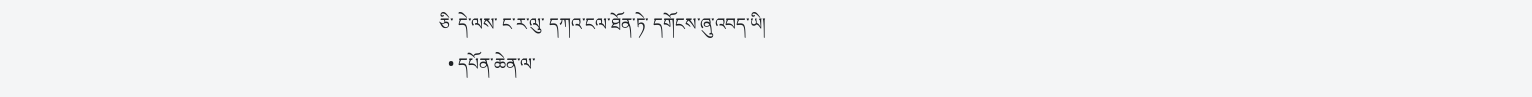ཅི་ དེ་ལས་ ང་ར་ལུ་ དཀའ་ངལ་ཐོན་ཏེ་ དགོངས་ཞུ་འབད་ཡི།
  • དཔོན་ཆེན་ལ་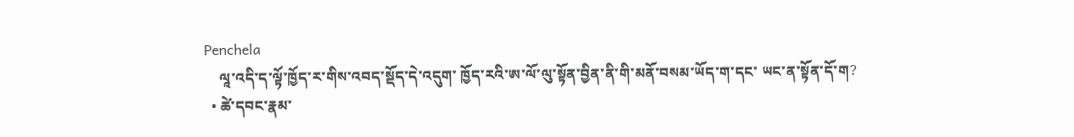Penchela
    ལཱ་འདི་ད་ལྟོ་ཁྱོད་ར་གིས་འབད་སྡོད་དེ་འདུག་ ཁྱོད་རའི་ཨ་ལོ་ལུ་སྟོན་བྱིན་ནི་གི་མནོ་བསམ་ཡོད་ག་དང་ ཡང་ན་སྟོན་དོ་ག?
  • ཚེ་དབང་རྣམ་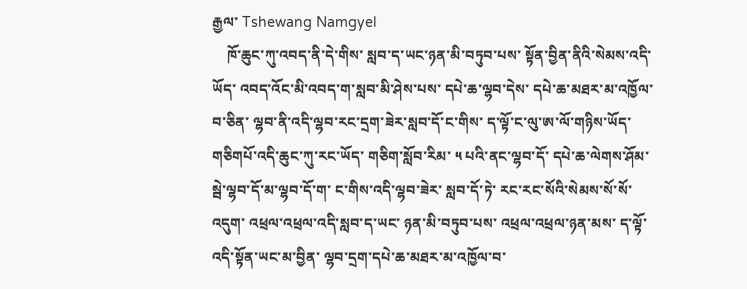རྒྱལ་ Tshewang Namgyel
    ཁོ་ཆུང་ཀུ་འབད་ནི་དེ་གིས་ སླབ་ད་ཡང་ཉན་མི་བཏུབ་པས་ སྟོན་བྱིན་ནིའི་སེམས་འདི་ཡོད་ འབད་འོང་མི་འབད་ག་སླབ་མི་ཤེས་པས་ དཔེ་ཆ་ལྷབ་དེས་ དཔེ་ཆ་མཐར་མ་འཁྱོལ་བ་ཅིན་ ལྷབ་ནི་འདི་ལྷབ་རང་དྲག་ཟེར་སླབ་དོ་ང་གིས་ ད་ལྟོ་ང་ལུ་ཨ་ལོ་གཉིས་ཡོད་ གཅིགཔོ་འདི་ཆུང་ཀུ་རང་ཡོད་ གཅིག་སློབ་རིམ་ ༥ པའི་ནང་ལྷབ་དོ་ དཔེ་ཆ་ལེགས་ཤོམ་སྦེ་ལྷབ་དོ་མ་ལྷབ་དོ་ག་ ང་གིས་འདི་ལྷབ་ཟེར་ སླབ་དོ་ཏེ་ རང་རང་སོའི་སེམས་སོ་སོ་འདུག་ འཕྲལ་འཕྲལ་འདི་སླབ་ད་ཡང་ ཉན་མི་བཏུབ་པས་ འཕྲལ་འཕྲལ་ཉན་མས་ ད་ལྟོ་འདི་སྟོན་ཡང་མ་བྱིན་ ལྷབ་དྲག་དཔེ་ཆ་མཐར་མ་འཁྱོལ་བ་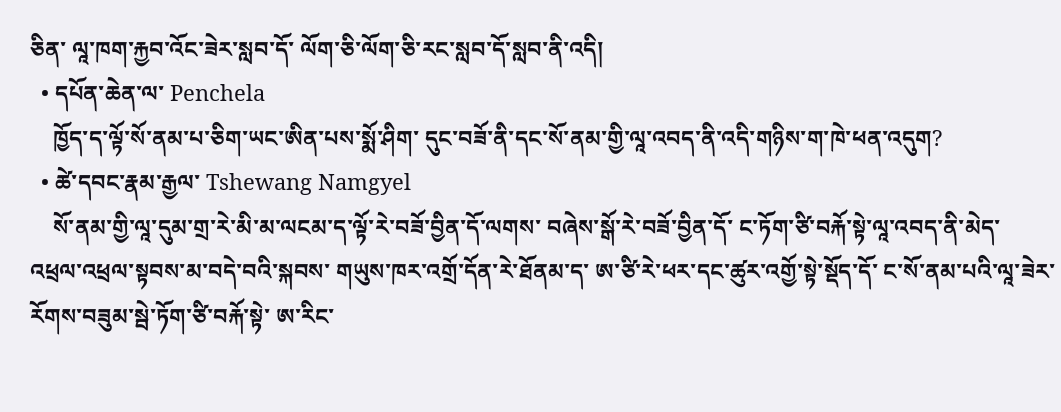ཅིན་ ལཱ་ཁག་རྐྱབ་འོང་ཟེར་སླབ་དོ་ ལོག་ཅི་ལོག་ཅི་རང་སླབ་དོ་སླབ་ནི་འདི།
  • དཔོན་ཆེན་ལ་ Penchela
    ཁྱོད་ད་ལྟོ་སོ་ནམ་པ་ཅིག་ཡང་ཨིན་པས་སྨོ་ཤིག་ དུང་བཟོ་ནི་དང་སོ་ནམ་གྱི་ལཱ་འབད་ནི་འདི་གཉིས་ག་ཁེ་ཕན་འདུག?
  • ཚེ་དབང་རྣམ་རྒྱལ་ Tshewang Namgyel
    སོ་ནམ་གྱི་ལཱ་དུམ་གྲ་རེ་མི་མ་ལངམ་ད་ལྟོ་རེ་བཟོ་བྱིན་དོ་ལགས་ བཞེས་སྒོ་རེ་བཟོ་བྱིན་དོ་ ང་ཏོག་ཙི་བརྐོ་སྟེ་ལཱ་འབད་ནི་མེད་ འཕྲལ་འཕྲལ་སྟབས་མ་བདེ་བའི་སྐབས་ གཡུས་ཁར་འགྲོ་དོན་རེ་ཐོནམ་ད་ ཨ་ཙི་རེ་ཕར་དང་ཚུར་འགྱོ་སྟེ་སྡོད་དོ་ ང་སོ་ནམ་པའི་ལཱ་ཟེར་ རོགས་བཟུམ་སྦེ་ཏོག་ཙི་བརྐོ་སྟེ་ ཨ་རིང་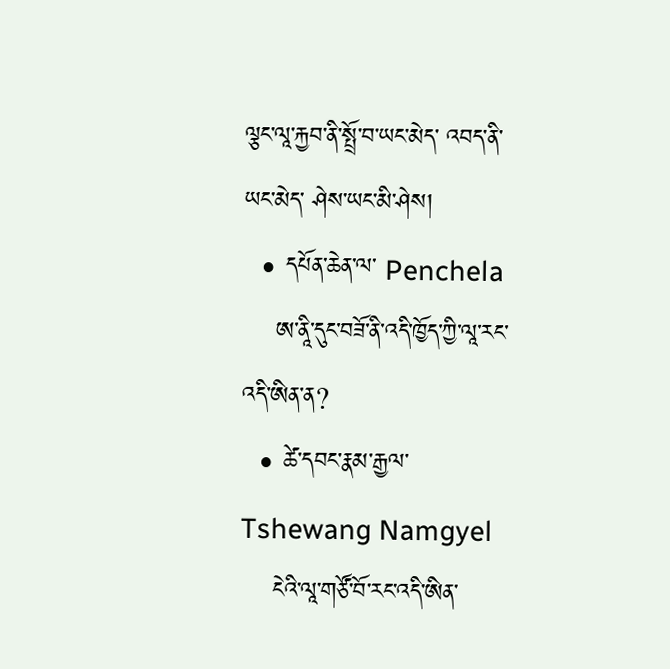ལྕང་ལཱ་རྐྱབ་ནི་སྤྲོ་བ་ཡང་མེད་ འབད་ནི་ཡང་མེད་ ཤེས་ཡང་མི་ཤེས།
  • དཔོན་ཆེན་ལ་ Penchela
    ཨ་ནཱི་དུང་བཟོ་ནི་འདི་ཁྱོད་ཀྱི་ལཱ་རང་འདི་ཨིན་ན?
  • ཚེ་དབང་རྣམ་རྒྱལ་ Tshewang Namgyel
    ངེའི་ལཱ་གཙོ་བོ་རང་འདི་ཨིན་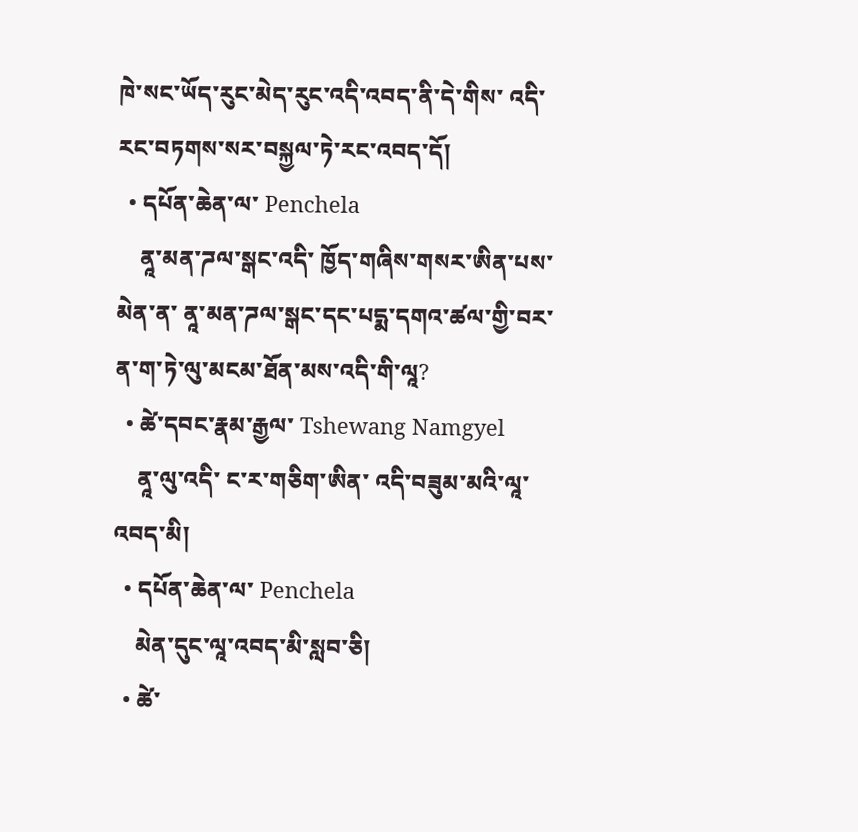ཁེ་སང་ཡོད་རུང་མེད་རུང་འདི་འབད་ནི་དེ་གིས་ འདི་རང་བཏགས་སར་བསྐྱལ་ཏེ་རང་འབད་དོ།
  • དཔོན་ཆེན་ལ་ Penchela
    ནཱ་མན་ཌལ་སྒང་འདི་ ཁྱོད་གཞིས་གསར་ཨིན་པས་མེན་ན་ ནཱ་མན་ཌལ་སྒང་དང་པདྨ་དགའ་ཚལ་གྱི་བར་ན་ག་ཏེ་ལུ་མངམ་ཐོན་མས་འདི་གི་ལཱ?
  • ཚེ་དབང་རྣམ་རྒྱལ་ Tshewang Namgyel
    ནཱ་ལུ་འདི་ ང་ར་གཅིག་ཨིན་ འདི་བཟུམ་མའི་ལཱ་འབད་མི།
  • དཔོན་ཆེན་ལ་ Penchela
    མེན་དུང་ལཱ་འབད་མི་སླབ་ཅི།
  • ཚེ་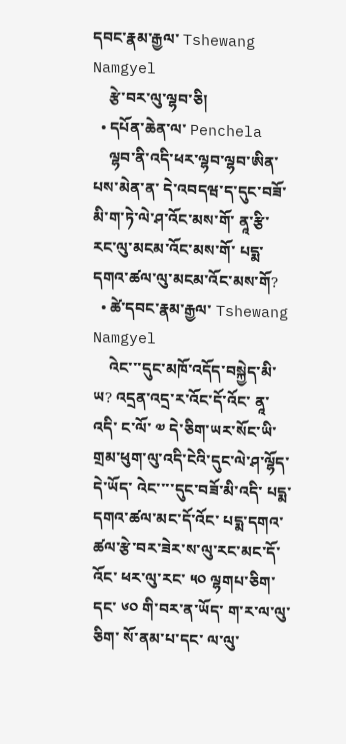དབང་རྣམ་རྒྱལ་ Tshewang Namgyel
    རྩེ་བར་ལུ་ལྷབ་ཅི།
  • དཔོན་ཆེན་ལ་ Penchela
    ལྷབ་ནི་འདི་ཕར་ལྷབ་ལྷབ་ཨིན་པས་མེན་ན་ དེ་འབདཝ་ད་དུང་བཟོ་མི་ག་ཏེ་ལེ་ཤ་འོང་མས་གོ་ ནཱ་རྩི་རང་ལུ་མངམ་འོང་མས་གོ་ པདྨ་དགའ་ཚལ་ལུ་མངམ་འོང་མས་གོ?
  • ཚེ་དབང་རྣམ་རྒྱལ་ Tshewang Namgyel
    འེང་་་དུང་མཁོ་འདོད་བསྐྱེད་མི་ཡ? འདྲན་འདྲ་ར་འོང་དོ་འོང་ ནཱ་འདི་ ང་ལོ་ ༧ དེ་ཅིག་ཡར་སོང་ཡི་ གྲམ་ཕུག་ལུ་འདི་ངེའི་དུང་ལེ་ཤ་ལྷོད་དེ་ཡོད་ འེང་་་་དུང་བཟོ་མི་འདི་ པདྨ་དགའ་ཚལ་མང་དོ་འོང་ པདྨ་དགའ་ཚལ་རྩེ་བར་ཟེར་ས་ལུ་རང་མང་དོ་འོང་ ཕར་ལུ་རང་ ༥༠ ལྷགཔ་ཅིག་དང་ ༦༠ གི་བར་ན་ཡོད་ ག་ར་ལ་ལུ་ཅིག་ སོ་ནམ་པ་དང་ ལ་ལུ་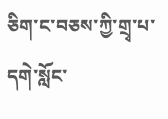ཅིག་ང་བཅས་ཀྱི་གྲྭ་པ་ དགེ་སློང་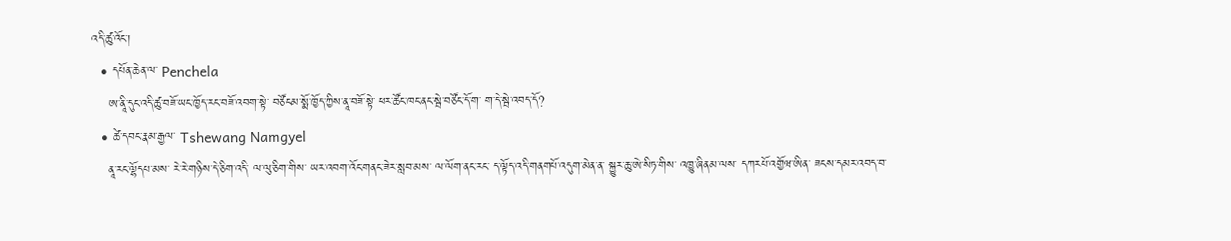འདི་ཚུ་འོང་།
  • དཔོན་ཆེན་ལ་ Penchela
    ཨ་ནཱི་དུང་འདི་ཚུ་བཟོ་ཡང་ཁྱོད་རང་བཟོ་འབག་སྟེ་ བཙོངམ་སྨོ་ཁྱོད་ཀྱིས་ནཱ་བཟོ་སྟེ་ ཕར་ཚོང་ཁང་ནང་སྦེ་བཙོང་དོ་ག་ ག་དེ་སྦེ་འབད་དོ?
  • ཚེ་དབང་རྣམ་རྒྱལ་ Tshewang Namgyel
    ནཱ་རང་ལྷོདཔ་མས་ རེ་རེ་གཉིས་དེ་ཅིག་འདི་ ལ་ལུ་ཅིག་གིས་ ཡར་འབག་འོང་གནང་ཟེར་སླབ་མས་ ལ་ལོག་ནང་རང་ ད་ལྟོད་འདི་གནགཔོ་འདུག་མེན་ན་ སྐྱུར་ཆུ་ཨེ་སིཏ་གིས་ འཁྱུ་ཞིནམ་ལས་ དཀརཔོ་འགྱོཝ་ཨིན་ ཟངས་དམར་འབད་བ་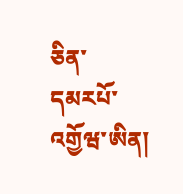ཅིན་ དམརཔོ་འགྱོཝ་ཨིན།